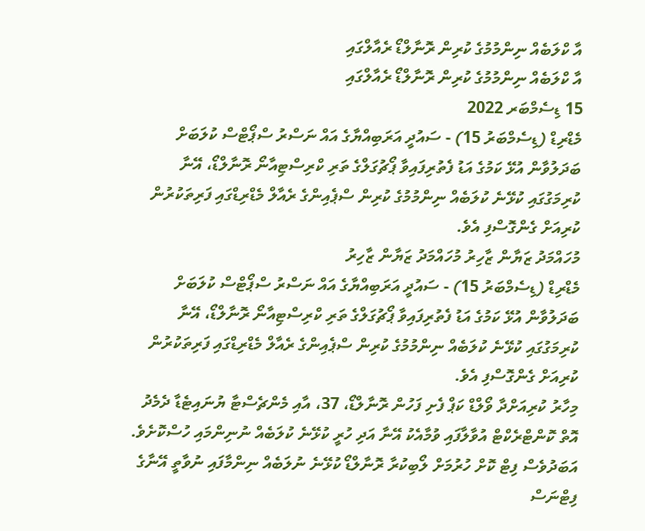އާ ކްލަބެއް ނިންމުމުގެ ކުރިން ރޮނާލްޑޯ ރެއާލްގައި
އާ ކްލަބެއް ނިންމުމުގެ ކުރިން ރޮނާލްޑޯ ރެއާލްގައި
15 ޑިސެމްބަރ 2022
މެޑްރިޑް (ޑިސެމްބަރު 15) - ސައުދީ އަރަބިއްޔާގެ އައް ނަސްރު ސްޕޯޓްސް ކުލަބަށް ބަދަލުވާން އުޅޭ ކަމުގެ އަޑު ފެތުރިފައިވާ ޕޯޗުގަލްގެ ތަރި ކްރިސްޓިއާނޯ ރޮނާލްޑޯ، އޭނާ ކުރިމަގުގައި ކުޅޭނެ ކުލަބެއް ނިންމުމުގެ ކުރިން ސްޕެއިންގެ ރެއާލް މެޑްރިޑްގައި ފަރިތަކުރުން ކުރިއަށް ގެންގޮސްފި އެވެ.
މުހައްމަދު ޒަޔާން ޒާހިރު މުހައްމަދު ޒަޔާން ޒާހިރު
މެޑްރިޑް (ޑިސެމްބަރު 15) - ސައުދީ އަރަބިއްޔާގެ އައް ނަސްރު ސްޕޯޓްސް ކުލަބަށް ބަދަލުވާން އުޅޭ ކަމުގެ އަޑު ފެތުރިފައިވާ ޕޯޗުގަލްގެ ތަރި ކްރިސްޓިއާނޯ ރޮނާލްޑޯ، އޭނާ ކުރިމަގުގައި ކުޅޭނެ ކުލަބެއް ނިންމުމުގެ ކުރިން ސްޕެއިންގެ ރެއާލް މެޑްރިޑްގައި ފަރިތަކުރުން ކުރިއަށް ގެންގޮސްފި އެވެ.
މިހާރު ކުރިއަށްދާ ވޯލްޑް ކަޕް ފެށި ފަހުން ރޮނާލްޑޯ، 37، އާއި މެންޗެސްޓާ ޔުނައިޓެޑާ ދެމެދު އޮތް ކޮންޓްރެކްޓް އުވާލާފައި ވުމާއެކު އޭނާ އަދި ހުރީ ކުޅޭނެ ކުލަބެއް ނުނިންމައި ހުސްކޮށެވެ.
އަބަދުވެސް ފިޓް ކޮށް ހުރުމަށް ލޯބިކުރާ ރޮނާލްޑޯ ކުޅޭނެ ނުލަބެއް ނިންމާފައި ނުވާތީ އޭނާގެ ފިޓްނަސް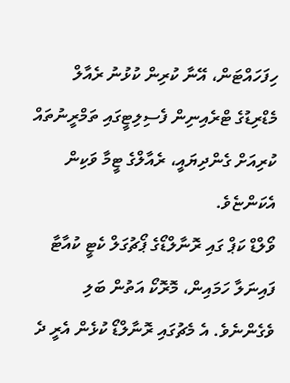ހިފަހައްޓަން، އޭނާ ކުރިން ކުޅުނު ރެއާލް މެޑްރިޑުގެ ޓްރެއިނިން ފެސިލިޓީގައި ތަމްރީނުތައް ކުރިއަށް ގެންދިޔައީ، ރެއާލްގެ ޓީމާ ވަކިން އެކަންޏެވެ.
ވޯލްޑް ކަޕް ގައި ރޮނާލްޑޯގެ ޕޯޗުގަލް ކެޓީ ކުއާޓާ ފައިނަލާ ހަމައިން، މޮރޮކޯ އަތުން ބަލި ވެގެންނެވެ. އެ މެޗުގައި ރޮނާލްޑޯ ކުޅެން އެރީ ދެ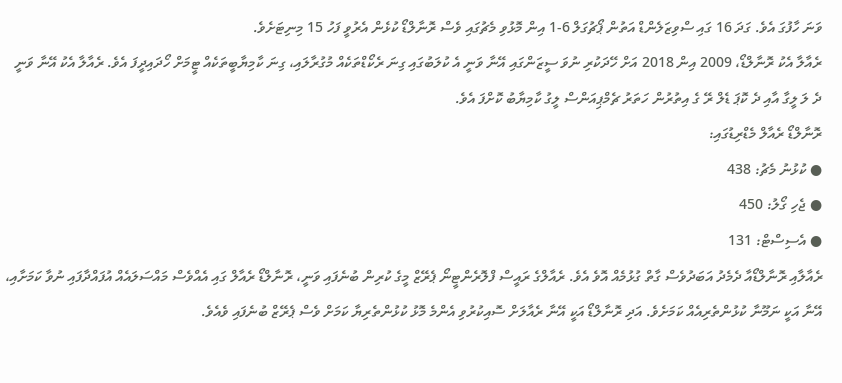ވަނަ ހާފުގަ އެވެ. ގަދަ 16 ގައި ސްވިޒަލެންޑް އަތުން ޕޯޗުގަލް 6-1 އިން މޮޅުވި މެޗުގައި ވެސް ރޮނާލްޑޯ ކުޅެން އެރުވީ ފަހު 15 މިނިޓަށެވެ.
ރެއާލާ އެކު ރޮނާލްޑޯ، 2009 އިން 2018 އަށް ހޭދަކުރި ނުވަ ސީޒަންގައި އޭނާ ވަނީ އެ ކުލަބުގައި ގިނަ ރެކޯޑްތަކެއް މުގުރާލައި، ގިނަ ކާމިޔާބީތަކެއް ޓީމަށް ހޯދައިދީފަ އެވެ. ރެއާލާ އެކު އޭނާ ވަނީ ދެ ލަ ލީގާ އާއި ދެ ކޮޕަ ޑެލް ރޭ ގެ އިތުރުން ހަތަރު ޗެމްޕިއަންސް ލީގު ކާމިޔާބު ކޮށްފަ އެވެ.
ރޮނާލްޑޯ ރެއާލް މެޑްރިޑުގައި:
● ކުޅުނު މެޗު: 438
● ޖެހި ގޯލު: 450
● އެސިސްޓް: 131
ރެއާލާއި ރޮނާލްޑޯއާ ދެމެދު އަބަދުވެސް ގާތް ގުޅުމެއް އޮވެ އެވެ. ރެއާލްގެ ރައީސް ފްލޮރެންޓީނޯ ޕެރޭޒް މީގެ ކުރިން ބުނެފައި ވަނީ، ރޮނާލްޑޯ ރެއާލް ގައި އެއްވެސް މައްސަލައެއް އުފައްދާފައި ނުވާ ކަމަށާއި، އޭނާ އަކީ ނަމޫނާ ކުޅުންތެރިއެއް ކަމަށެވެ. އަދި ރޮނާލްޑޯ އަކީ އޭނާ ރެއާލަށް ސޮއިކުރުވި އެންމެ މޮޅު ކުޅުންތެރިޔާ ކަމަށް ވެސް ޕެރޭޒް ބުނެފައި ވެއެވެ.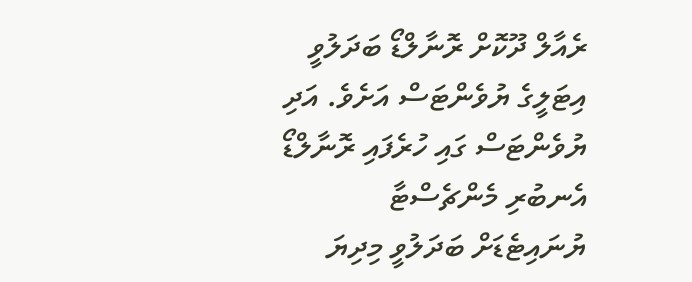ރެއާލް ދޫކޮށް ރޮނާލްޑޯ ބަދަލުވީ އިޓަލީގެ ޔުވެންޓަސް އަށެވެ. އަދި ޔުވެންޓަސް ގައި ހުރެފައި ރޮނާލްޑޯ އެނބުރި މެންޗެސްޓާ ޔުނައިޓެޑަށް ބަދަލުވީ މިދިޔަ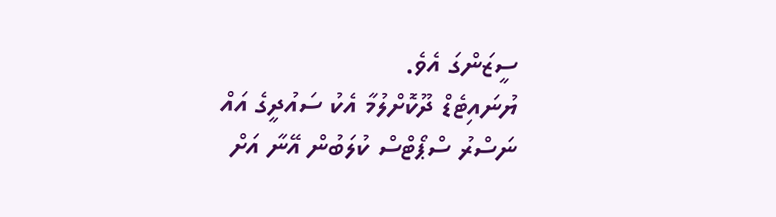ސީޒަންގަ އެވެ.
ޔުނައިޓެޑް ދޫކޮށްލުމާ އެކު ސައުދީގެ އައް ނަސްރު ސްޕޯޓްސް ކުލަބުން އޭނާ އަށް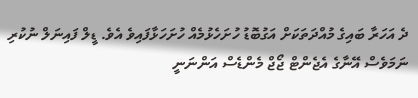ދެ އަހަރާ ބައިގެ މުއްދަތަކަށް އަގުބޮޑު ހުށަހެޅުމެއް ހުށަހަޅާފައިވެ އެވެ. ޑީލް ފައިނަލް ނުކުރި ނަމަވެސް އޭނާގެ އެޖެންޓް ޖޯޖް މެންޑެސް އަންނަނީ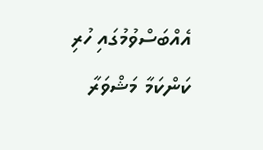އެއްބަސްވުމުގައި ހުރި ކަންކަމާ މަޝްވަރާ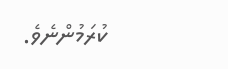ކުރަމުންނެވެ.